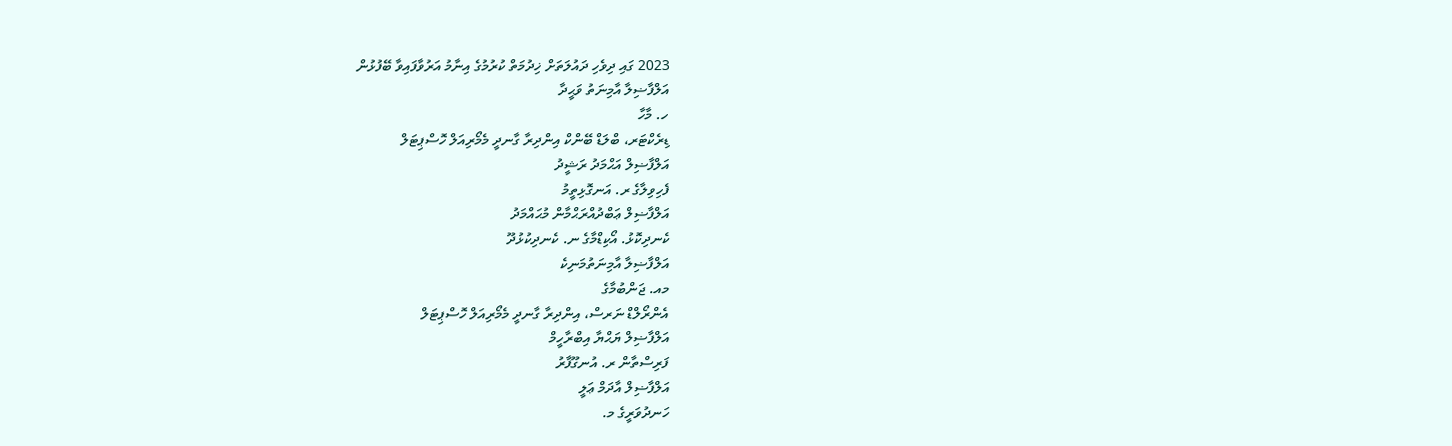2023 ގައި ދިވެހި ދައުލަތަށް ޚިދުމަތް ކުރުމުގެ އިނާމު އަރުވާފައިވާ ބޭފުޅުން
އަލްފާޟިލާ އާމިނަތު ވަޙީދާ
ހ. މާހާ
ޑިރެކްޓަރ، ބްލަޑް ބޭންކް އިންދިރާ ގާނދީ މެމޯރިއަލް ހޮސްޕިޓަލް
އަލްފާޟިލް އަޙްމަދު ރަޝީދު
ފެހިވިލާގެ ރ. އަނގޮޅިތީމު
އަލްފާޟިލް ޢަބްދުއްރަޙްމާން މުޙައްމަދު
ކެނދިކޮޅު. އޯކިޑްމާގެ ނ. ކެނދިކުޅުދޫ
އަލްފާޟިލާ އާމިނަތުމަނިކެ
މއ. ޖަންބުމާގެ
އެންރޯލްޑް ނަރސް، އިންދިރާ ގާނދީ މެމޯރިއަލް ހޮސްޕިޓަލް
އަލްފާޟިލް ޔަޙްޔާ އިބްރާހީމް
ފަރިސްތާން ރ. އުނގޫފާރު
އަލްފާޟިލް އާދަމް ޢަލީ
ހަނދުވަރީގެ މ.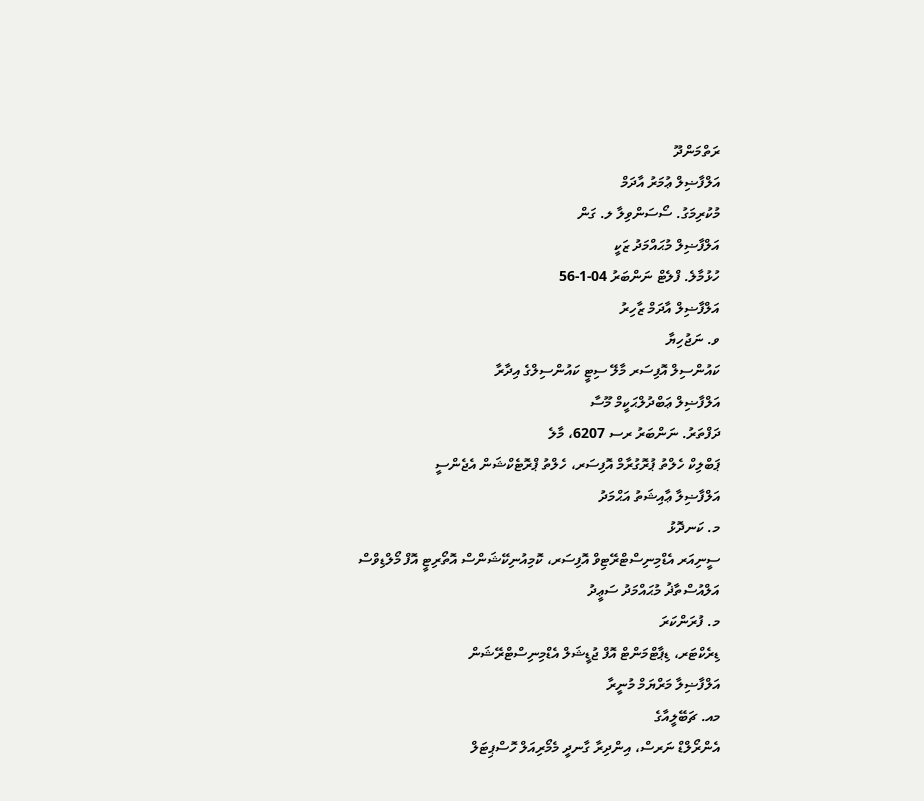ރަތްމަންދޫ
އަލްފާޟިލް ޢުމަރު އާދަމް
މުކުރިމަގު. ސޯސަންވިލާ ލ. ގަން
އަލްފާޟިލް މުޙައްމަދު ޒަކީ
ހުޅުމާލެ. ފްލެޓް ނަންބަރު 04-1-56
އަލްފާޟިލް އާދަމް ޒާހިރު
ވ. ނަޖުހިޔާ
ކައުންސިލް އޮފިސަރ މާލޭ ސިޓީ ކައުންސިލްގެ އިދާރާ
އަލްފާޟިލް ޢަބްދުލްޙަކީމް މޫސާ
ދަފްތަރު. ނަންބަރު ރސ 6207، މާލެ
ޕަބްލިކް ހެލްތު ޕުރޮގުރާމް އޮފިސަރ، ހެލްތު ޕްރޮޓެކްޝަން އެޖެންސީ
އަލްފާޟިލާ ޢާއިޝަތު އަޙްމަދު
މ. ކަނދޮޅު
ސީނިއަރ އެޑްމިނިސްޓްރޭޓިވް އޮފިސަރ، ކޮމިއުނިކޭޝަންސް އޮތޯރިޓީ އޮފް މޯލްޑިވްސް
އަލްއުސްތާޛު މުޙައްމަދު ސަޢީދު
މ. ފުރަންކަރަ
ޑިރެކްޓަރ، ޑިޕާޓްމަންޓް އޮފް ޖުޑީޝަލް އެޑްމިނިސްޓްރޭޝަން
އަލްފާޟިލާ މަރްޔަމް މުނީރާ
މއ. ޗަބޭލީއާގެ
އެންރޯލްޑް ނަރސް، އިންދިރާ ގާނދީ މެމޯރިއަލް ހޮސްޕިޓަލް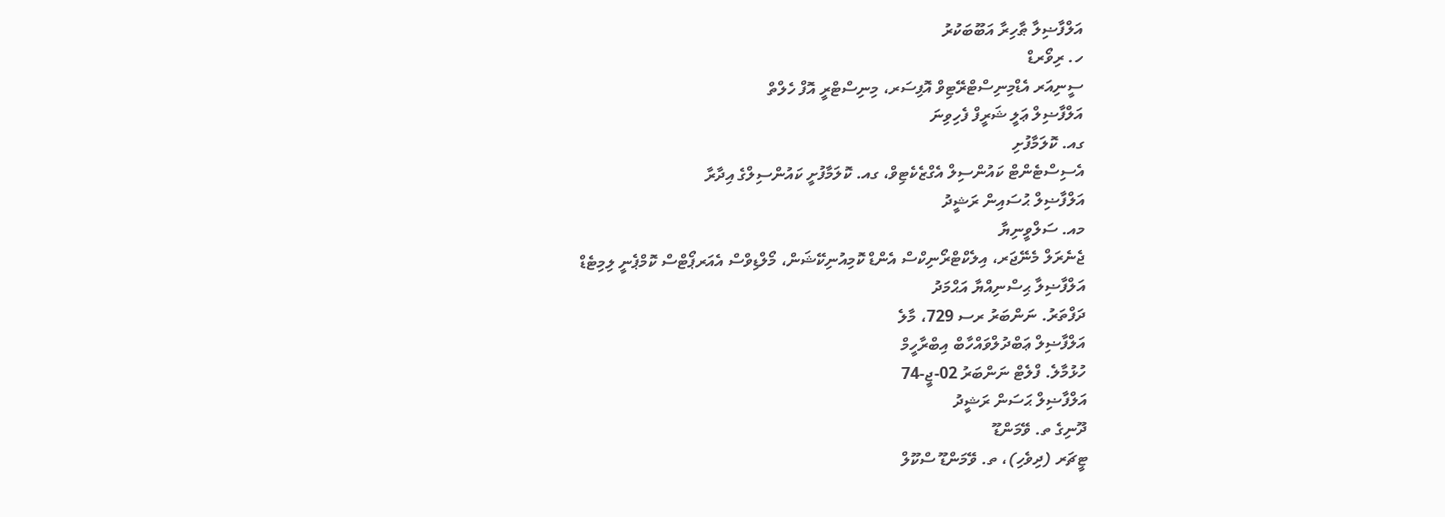އަލްފާޟިލާ ޠާހިރާ އަބޫބަކުރު
ހ. ރިވޯރޑް
ސީނިއަރ އެޑްމިނިސްޓްރޭޓިވް އޮފިސަރ، މިނިސްޓްރީ އޮފް ހެލްތް
އަލްފާޟިލް ޢަލީ ޝަރީފް ފެހިވިނަ
ގއ. ކޮލަމާފުށި
އެސިސްޓެންޓް ކައުންސިލް އެގްޒެކެޓިވް، ގއ. ކޮލަމާފުށީ ކައުންސިލްގެ އިދާރާ
އަލްފާޟިލް ޙުސައިން ރަޝީދު
މއ. ސަލްވީނިޔާ
ޖެނެރަލް މެނޭޖަރ، އިލެކްޓްރޯނިކްސް އެންޑް ކޮމިއުނިކޭޝަން، މޯލްޑިވްސް އެއަރޕޯޓްސް ކޮމްޕެނީ ލިމިޓެޑް
އަލްފާޟިލާ ޙިސްނިއްޔާ އަޙްމަދު
ދަފްތަރު. ނަންބަރު ރސ 729، މާލެ
އަލްފާޟިލް ޢަބްދުލްވައްހާބް އިބްރާހީމް
ހުޅުމާލެ. ފްލެޓް ނަންބަރު 02-ޖީ-74
އަލްފާޟިލް ޙަސަން ރަޝީދު
ދޫނިގެ ތ. ވޭމަންޑޫ
ޓީޗަރ (ދިވެހި)، ތ. ވޭމަންޑޫ ސްކޫލް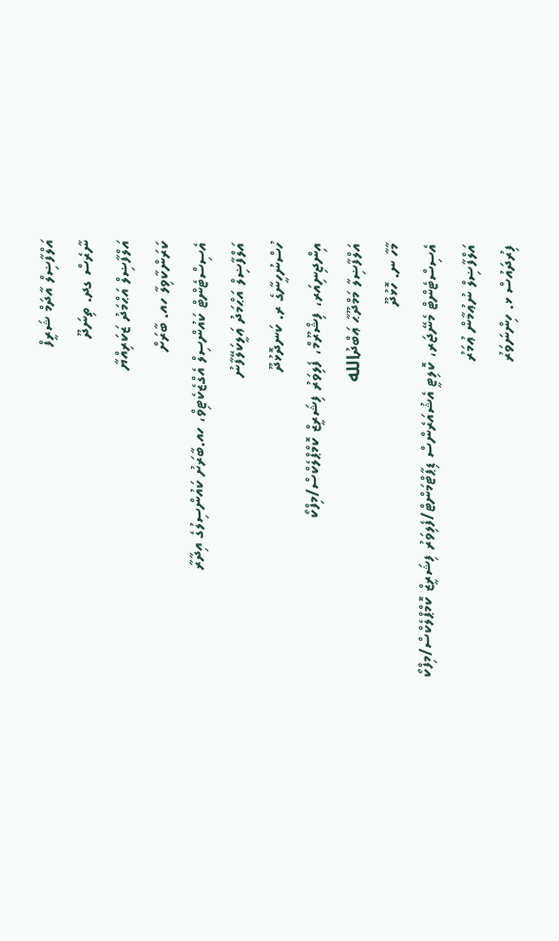އަލްފާޟިލް އާދަމް ޝަރީފް
ނާރެސް ގދ. ތިނަދޫ
އަލްފާޟިލް އަޙްމަދު ޒަކަރިއްޔާ
ކަރަންކާވިލާ ހއ. ބާރަށް
އެސިސްޓެންޓް ކައުންސިލް އެގްޒެކެޓިވް، ހއ.ބާރަށު ކައުންސިލުގެ އިދާރާ
އަލްފާޟިލް އަޙްމަދު ޢަލީކަލޭފާނު
ހުސްނުހީނާގެ ރ. ކަނދޮޅުދޫ
އިންޖިނިއަރ، ފިޝްރޫމް، ފެލިވަރު ފިޝަރީޒް ކޮމްޕްލެކްސް/މިފްކޯ
އަލްފާޟިލާ މަމްދޫޙާ ޢަބްދުالله
މާހާ ނ. ހޮޅުދޫ
އެސިސްޓެންޓް މެނޭޖަރ، ކޮލިޓީ އެޝުއަރެންސް ޑިޕާޓްމަންޓް/ފެލިވަރު ފިޝަރީޒް ކޮމްޕްލެކްސް/މިފްކޯ
އަލްފާޟިލް ނުޢުމާން ޢުމަރު
ފިރުދައުސް ޅ. ހިންނަވަރު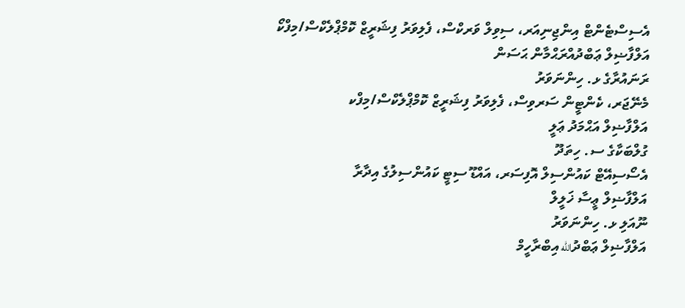އެސިސްޓެންޓް އިންޖިނިއަރ، ސިވިލް ވަރކްސް، ފެލިވަރު ފިޝަރީޒް ކޮމްޕްލެކްސް/މިފްކޯ
އަލްފާޟިލް ޢަބްދުއްރަޙްމާން ޙަސަން
ރަނައުރާގެ ޅ. ހިންނަވަރު
މެނޭޖަރ، ކެންޓީން ސަރވިސް، ފެލިވަރު ފިޝަރީޒް ކޮމްޕްލެކްސް/މިފްކ
އަލްފާޟިލް އަޙްމަދު ޢަލީ
ގުލްބަކާގެ ސ. ހިތަދޫ
އެސޯސިއޭޓް ކައުންސިލް އޮފިސަރ، އައްޑޫ ސިޓީ ކައުންސިލުގެ އިދާރާ
އަލްފާޟިލް ޢީސާ ޚަލީލް
ނޫއަލި ޅ. ހިންނަވަރު
އަލްފާޟިލް ޢަބްދުالله އިބްރާހީމް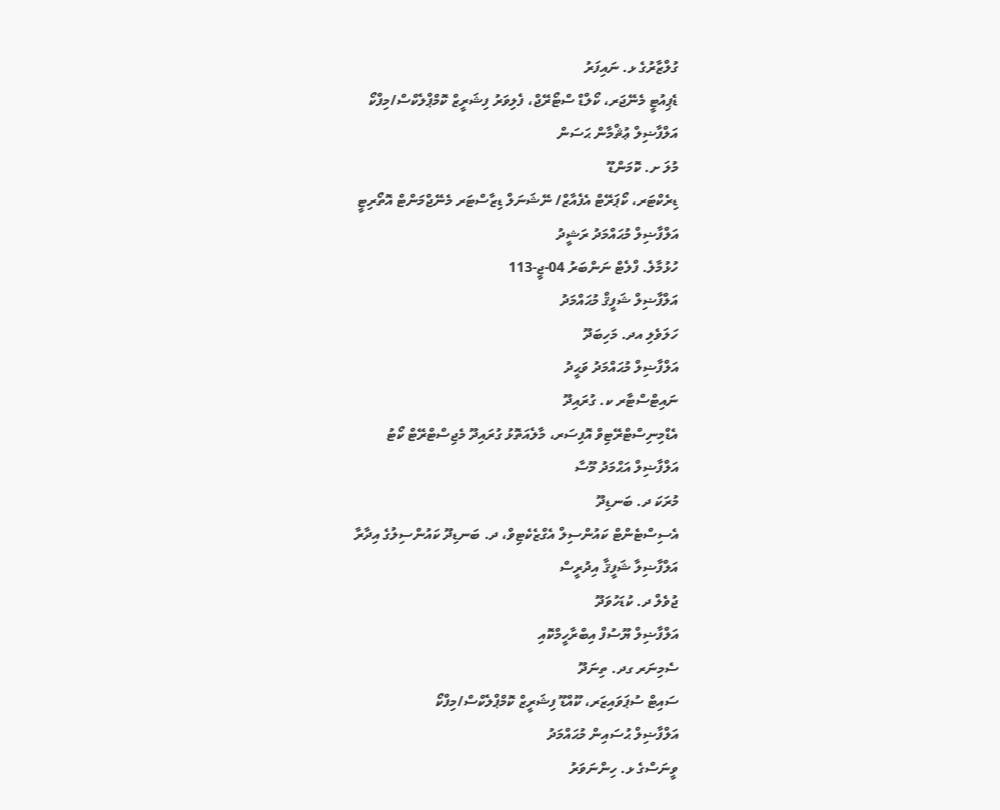ގުލްޒާރުގެ ޅ. ނައިފަރު
ޑެޕިއުޓީ މެނޭޖަރ، ކޯލްޑް ސްޓޯރޭޖް، ފެލިވަރު ފިޝަރީޒް ކޮމްޕްލެކްސް/މިފްކޯ
އަލްފާޟިލް ޢުޘްމާން ޙަސަން
މުލަ ށ. ކޮމަންޑޫ
ޑިރެކްޓަރ، ކޯޕަރޭޓް އެފެއާޒް/ ނޭޝަނަލް ޑިޒާސްޓަރ މެނޭޖްމަންޓް އޮތޯރިޓީ
އަލްފާޟިލް މުޙައްމަދު ރަޝީދު
ހުޅުމާލެ. ފްލެޓް ނަންބަރު 04-ޖީ-113
އަލްފާޟިލް ޝަފީޤް މުޙައްމަދު
ހަލަވެލި އދ. މަހިބަދޫ
އަލްފާޟިލް މުޙައްމަދު ވަޙީދު
ނައިޓްސްޓާރ ކ. ގުރައިދޫ
އެޑްމިނިސްޓްރޭޓިވް އޮފިސަރ، މާލެއަތޮޅު ގުރައިދޫ މެޖިސްޓްރޭޓް ކޯޓު
އަލްފާޟިލް އަޙްމަދު މޫސާ
މުރަކަ ދ. ބަނޑިދޫ
އެސިސްޓެންޓް ކައުންސިލް އެގްޒެކެޓިވް، ދ. ބަނޑިދޫ ކައުންސިލުގެ އިދާރާ
އަލްފާޟިލާ ޝަފީޤާ އިދުރީސް
ޖުވެލް ދ. ކުޑަހުވަދޫ
އަލްފާޟިލް ޔޫސުފް އިބްރާހީމްކޮއި
ސެމިނަރ ގދ. ތިނަދޫ
ސައިޓް ސުޕަވައިޒަރ، ކޫއްޑޫ ފިޝަރީޒް ކޮމްޕްލެކްސް/މިފްކޯ
އަލްފާޟިލް ޙުސައިން މުޙައްމަދު
ވީނަސްގެ ޅ. ހިންނަވަރު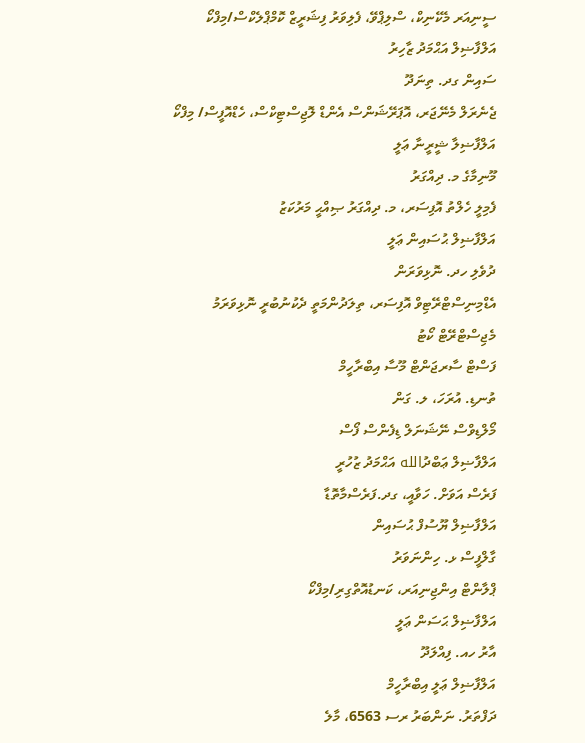ސީނިއަރ މެކޭނިކް، ސްލިޕްވޭ، ފެލިވަރު ފިޝަރީޒް ކޮމްޕްލެކްސް/މިފްކޯ
އަލްފާޟިލް އަޙްމަދު ޒާހިރު
ސައިން ގދ. ތިނަދޫ
ޖެނެރަލް މެނޭޖަރ، އޮޕަރޭޝަންސް އެންޑް ލޮޖިސްޓިކްސް، ހެޑްއޮފީސް/ މިފްކޯ
އަލްފާޟިލާ ޝީރީނާ ޢަލީ
މޫނިމާގެ މ. ދިއްގަރު
ފެމިލީ ހެލްތު އޮފިސަރ، މ. ދިއްގަރު ޞިއްޙީ މަރުކަޒު
އަލްފާޟިލް ޙުސައިން ޢަލީ
ދުވެލި ހދ. ނޮޅިވަރަން
އެޑްމިނިސްޓްރޭޓިވް އޮފިސަރ، ތިލަދުންމަތީ ދެކުނުބުރީ ނޮޅިވަރަމު މެޖިސްޓްރޭޓް ކޯޓު
ފަސްޓް ސާރޖަންޓް މޫސާ އިބްރާހީމް
ތުނޑި. އުރަހަ، ލ. ގަން
މޯލްޑިވްސް ނޭޝަނަލް ޑިފެންސް ފޯސް
އަލްފާޟިލް ޢަބްދުالله އަޙްމަދު ޒުހުރީ
ފަރެސް އަވަށް. ހަވާއީ، ގދ.ފަރެސްމާތޮޑާ
އަލްފާޟިލް ޔޫސުފް ޙުސައިން
ގާލްފީސް ޅ. ހިންނަވަރު
ޕްލާންޓް އިންޖިނިއަރ، ކަނޑުއޮތްގިރި/މިފްކޯ
އަލްފާޟިލް ޙަސަން ޢަލީ
އާރު ހއ. ފިއްލަދޫ
އަލްފާޟިލް ޢަލީ އިބްރާހީމް
ދަފްތަރު. ނަންބަރު ރސ 6563، މާލެ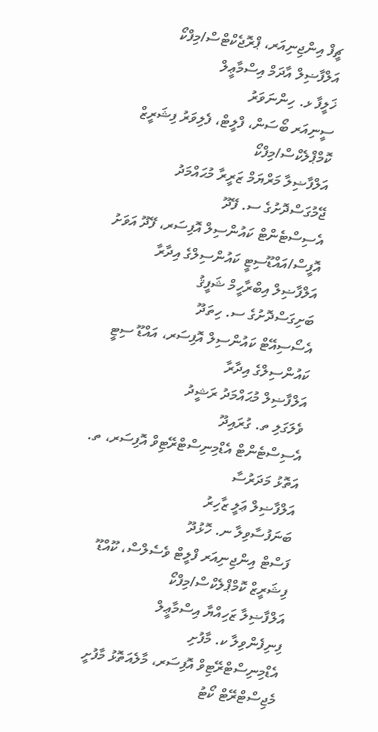ޗީފް އިންޖިނިއަރ، ޕްރޮޖެކްޓްސް/މިފްކޯ
އަލްފާޟިލް އާދަމް އިސްމާޢީލް
ޚަލީފާ ޅ. ހިންނަވަރު
ސީނިއަރ ބޯސަން، ފްލީޓް، ފެލިވަރު ފިޝަރީޒް ކޮމްޕްލެކްސް/މިފްކޯ
އަލްފާޟިލާ މަރްޔަމް ޒަރީރާ މުޙައްމަދު
ޖޭމުގަސްދޮށުގެ ސ. ފޭދޫ
އެސިސްޓެންޓް ކައުންސިލް އޮފިސަރ، ފޭދޫ އަވަށު އޮފީސް/އައްޑޫސިޓީ ކައުންސިލްގެ އިދާރާ
އަލްފާޟިލް އިބްރާހީމް ޝަފީޤު
ބަށިގަސްދޮށުގެ ސ. ހިތަދޫ
އެސޯސިއޭޓް ކައުންސިލް އޮފިސަރ، އައްޑޫ ސިޓީ ކައުންސިލްގެ އިދާރާ
އަލްފާޟިލް މުޙައްމަދު ރަޝީދު
ވެލަގަލި ތ. ގުރައިދޫ
އެސިސްޓެންޓް އެޑްމިނިސްޓްރޭޓިވް އޮފިސަރ، ތ. އަތޮޅު މަދަރުސާ
އަލްފާޟިލް ޢަލީ ޒާހިރު
ބަނަފުސާވިލާ ނ. ހޮޅުދޫ
ފަސްޓް އިންޖިނިއަރ ފްލީޓް ވެސެލްސް، ކޫއްޑޫ ފިޝަރީޒް ކޮމްޕްލެކްސް/މިފްކޯ
އަލްފާޟިލާ ޒަހިއްޔާ އިސްމާޢީލް
ފިނިފެންވިލާ ކ. މާފުށި
އެޑްމިނިސްޓްރޭޓިވް އޮފިސަރ، މާލެއަތޮޅު މާފުށީ މެޖިސްޓްރޭޓް ކޯޓު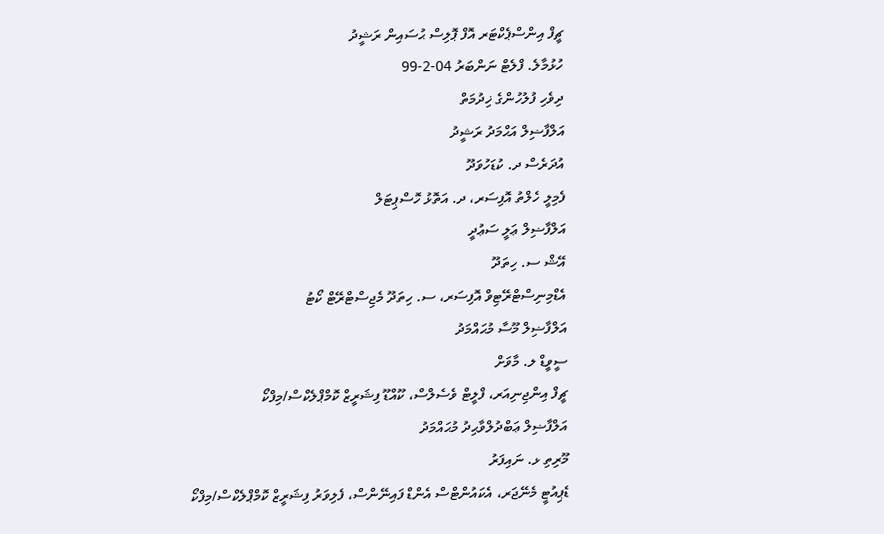ޗީފް އިންސްޕެކްޓަރ އޮފް ޕޮލިސް ޙުސައިން ރަޝީދު
ހުޅުމާލެ. ފްލެޓް ނަންބަރު 04-2-99
ދިވެހި ފުލުހުންގެ ޚިދުމަތް
އަލްފާޟިލް އަޙްމަދު ރަޝީދު
އުދަރެސް ދ. ކުޑަހުވަދޫ
ފެމިލީ ހެލްތު އޮފިސަރ، ދ. އަތޮޅު ހޮސްޕިޓަލް
އަލްފާޟިލް ޢަލީ ސަޢުދީ
އޭޝް ސ. ހިތަދޫ
އެޑްމިނިސްޓްރޭޓިވް އޮފިސަރ، ސ. ހިތަދޫ މެޖިސްޓްރޭޓް ކޯޓު
އަލްފާޟިލް މޫސާ މުޙައްމަދު
ސީވީޑް ލ. މާވަށް
ޗީފް އިންޖިނިއަރ، ފްލީޓް ވެސެލްސް، ކޫއްޑޫ ފިޝަރީޒް ކޮމްޕްލެކްސް/މިފްކޯ
އަލްފާޟިލް ޢަބްދުލްވާޙިދު މުޙައްމަދު
މޫރިތި ޅ. ނައިފަރު
ޑެޕިއުޓީ މެނޭޖަރ، އެކައުންޓްސް އެންޑް ފައިނޭންސް، ފެލިވަރު ފިޝަރީޒް ކޮމްޕްލެކްސް/މިފްކޯ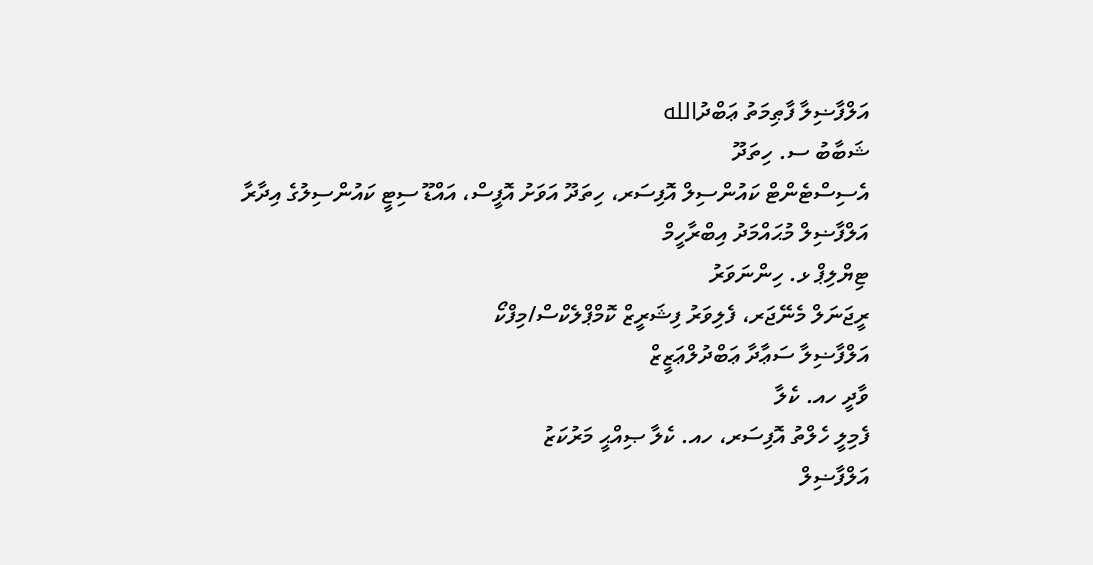އަލްފާޟިލާ ފާޠިމަތު ޢަބްދުالله
ޝަބާބު ސ. ހިތަދޫ
އެސިސްޓެންޓް ކައުންސިލް އޮފިސަރ، ހިތަދޫ އަވަށު އޮފީސް، އައްޑޫ ސިޓީ ކައުންސިލުގެ އިދާރާ
އަލްފާޟިލް މުޙައްމަދު އިބްރާހީމް
ޓިޔްލިޕް ޅ. ހިންނަވަރު
ރީޖަނަލް މެނޭޖަރ، ފެލިވަރު ފިޝަރީޒް ކޮމްޕްލެކްސް/މިފްކޯ
އަލްފާޟިލާ ސަޢާދާ ޢަބްދުލްޢަޒީޒް
ވާދީ ހއ. ކެލާ
ފެމިލީ ހެލްތު އޮފިސަރ، ހއ. ކެލާ ޞިއްޙީ މަރުކަޒު
އަލްފާޟިލް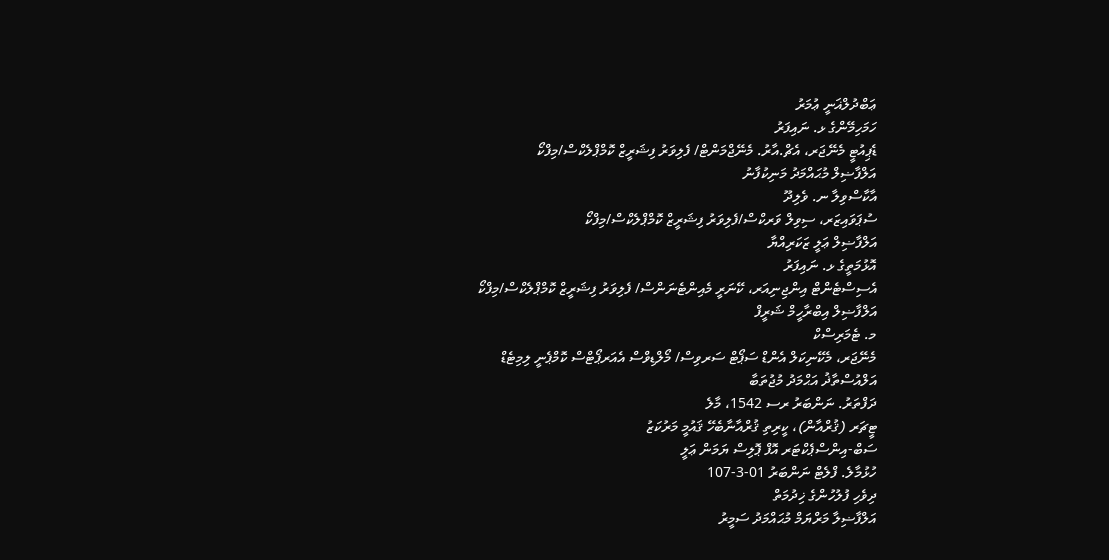ޢަބްދުލްޣަނީ ޢުމަރު
ހަމަހިމޭންގެ ޅ. ނައިފަރު
ޑެޕިއުޓީ މެނޭޖަރ، އެޗް.އާރު. މެނޭޖްމަންޓް/ ފެލިވަރު ފިޝަރީޒް ކޮމްޕްލެކްސް/މިފްކޯ
އަލްފާޟިލް މުޙައްމަދު މަނިކުފާނު
އާކާސްވިލާ ނ. ވެލިދޫ
ސުޕަވައިޒަރ، ސިވިލް ވަރކްސް/ފެލިވަރު ފިޝަރީޒް ކޮމްޕްލެކްސް/މިފްކޯ
އަލްފާޟިލް ޢަލީ ޒަކަރިއްޔާ
އޮޅުމަތީގެ ޅ. ނައިފަރު
އެސިސްޓެންޓް އިންޖިނިއަރ، ކޭނަރީ މެއިންޓެނަންސް/ ފެލިވަރު ފިޝަރީޒް ކޮމްޕްލެކްސް/މިފްކޯ
އަލްފާޟިލް އިބްރާހީމް ޝަރީފް
މ. ޓެމަރިސްކް
މެނޭޖަރ، މެކޭނިކަލް އެންޑް ސަޕޯޓް ސަރވިސް/ މޯލްޑިވްސް އެއަރޕޯޓްސް ކޮމްޕެނީ ލިމިޓެޑް
އަލްއުސްތާޛު އަޙްމަދު މުޖުތަބާ
ދަފްތަރު. ނަންބަރު ރސ 1542، މާލެ
ޓީޗަރ (ޤުރްއާން)، ކީރިތި ޤުރްއާނާބެހޭ ޤައުމީ މަރުކަޒު
ސަބް-އިންސްޕެކްޓަރ އޮފް ޕޮލިސް ޔަމަން ޢަލީ
ހުޅުމާލެ. ފްލެޓް ނަންބަރު 01-3-107
ދިވެހި ފުލުހުންގެ ޚިދުމަތް
އަލްފާޟިލާ މަރްޔަމް މުޙައްމަދު ސަމީރު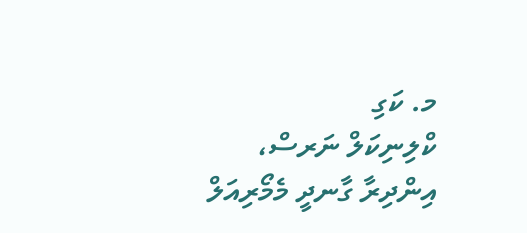މ. ކަގި
ކްލިނިކަލް ނަރސް، އިންދިރާ ގާނދީ މެމޯރިއަލް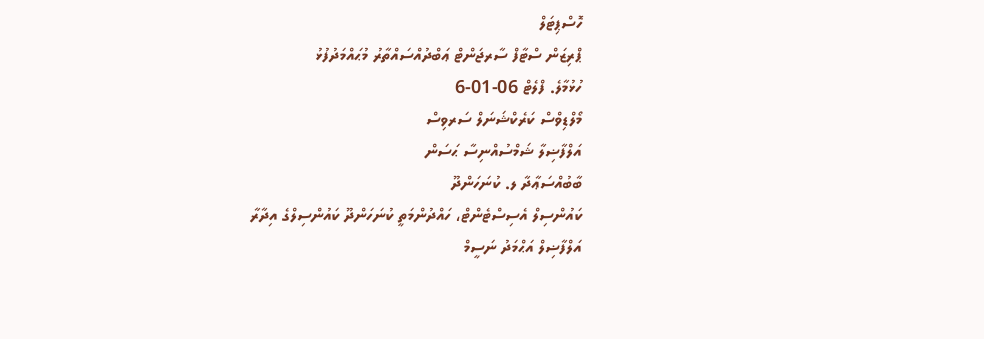ހޮސްޕިޓަލް
ޕްރިޒަން ސްޓާފް ސާރޖަންޓް ޢަބްދުއްސައްތާރު މުޙައްމަދުފުޅު
ހުޅުމާލެ. ފްލެޓް 06-01-6
މޯލްޑިވްސް ކަރެކްޝަނަލް ސަރވިސް
އަލްފާޟިލާ ޝަމްސުއްނިސާ ޙަސަން
ބާބުއްސަޢާދާ ލ. ކުނަހަންދޫ
ކައުންސިލް އެސިސްޓެންޓް، ހައްދުންމަތީ ކުނަހަންދޫ ކައުންސިލްގެ އިދާރާ
އަލްފާޟިލް އަޙްމަދު ނަސީމް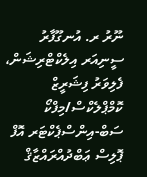ނޫރު ރ. އުނގޫފާރު
ސީނިއަރ އިލެކްޓްރިޝަން، ފެލިވަރު ފިޝަރީޒް ކޮމްޕްލެކްސް/މިފްކޯ
ސަބް-އިންސްޕެކްޓަރ އޮފް ޕޮލިސް ޢަބްދުއްރައްޒާޤް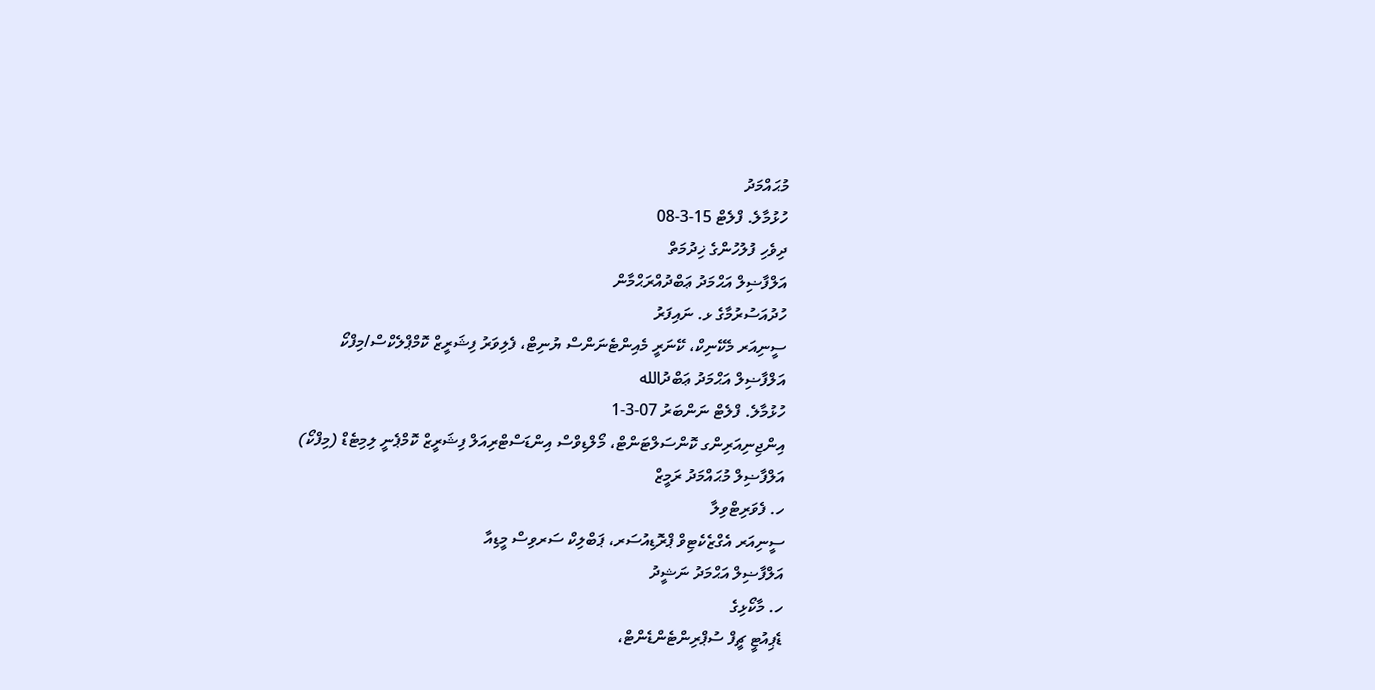މުޙައްމަދު
ހުޅުމާލެ. ފްލެޓް 15-3-08
ދިވެހި ފުލުހުންގެ ޚިދުމަތް
އަލްފާޟިލް އަޙްމަދު ޢަބްދުއްރަޙްމާން
ހުދުއަސުރުމާގެ ޅ. ނައިފަރު
ސީނިއަރ މެކޭނިކް، ކޭނަރީ މެއިންޓެނަންސް ޔުނިޓް، ފެލިވަރު ފިޝަރީޒް ކޮމްޕްލެކްސް/މިފްކޯ
އަލްފާޟިލް އަޙްމަދު ޢަބްދުالله
ހުޅުމާލެ. ފްލެޓް ނަންބަރު 07-3-1
އިންޖިނިއަރިންގ ކޮންސަލްޓަންޓް، މޯލްޑިވްސް އިންޑަސްޓްރިއަލް ފިޝަރީޒް ކޮމްޕެނީ ލިމިޓެޑް (މިފްކޯ)
އަލްފާޟިލް މުޙައްމަދު ރަމީޒް
ހ. ފެވަރިޓްވިލާ
ސީނިއަރ އެގްޒެކެޓިވް ޕްރޮޑިއުސަރ، ޕަބްލިކް ސަރވިސް މީޑިއާ
އަލްފާޟިލް އަޙްމަދު ނަޝީދު
ހ. މާކޯޅިގެ
ޑެޕިއުޓީ ޗީފް ސުޕްރިންޓެންޑެންޓް،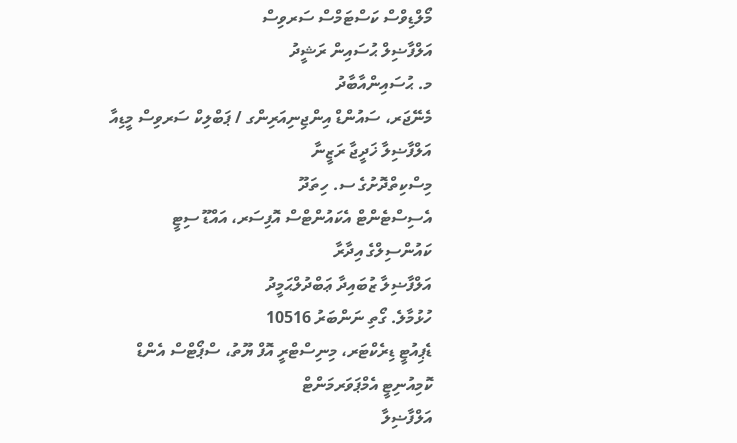މޯލްޑިވްސް ކަސްޓަމްސް ސަރވިސް
އަލްފާޟިލް ޙުސައިން ރަޝީދު
މ. ޙުސައިންއާބާދު
މެނޭޖަރ، ސައުންޑް އިންޖިނިއަރިންގ / ޕަބްލިކް ސަރވިސް މީޑިއާ
އަލްފާޟިލާ ޚަދީޖާ ރަޒީނާ
މިސްކިތްދޮށުގެ ސ. ހިތަދޫ
އެސިސްޓެންޓް އެކައުންޓްސް އޮފިސަރ، އައްޑޫ ސިޓީ ކައުންސިލްގެ އިދާރާ
އަލްފާޟިލާ ޒުބައިދާ ޢަބްދުލްޙަމީދު
ހުޅުމާލެ. ގޯތި ނަންބަރު 10516
ޑެޕިއުޓީ ޑިރެކްޓަރ، މިނިސްޓްރީ އޮފް ޔޫތު، ސްޕޯޓްސް އެންޑް ކޮމިއުނިޓީ އެމްޕަވަރމަންޓް
އަލްފާޟިލާ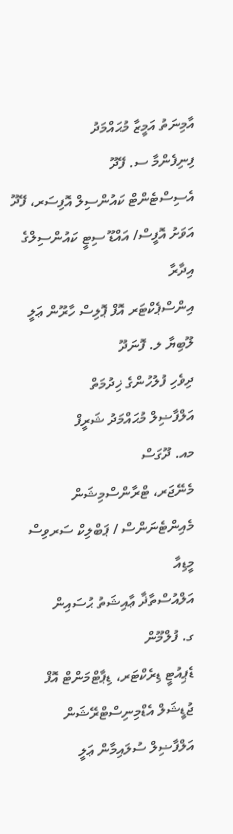އާމިނަތު އަމީޒާ މުޙައްމަދު
ފިނިފެންމާ ސ. ފޭދޫ
އެސިސްޓެންޓް ކައުންސިލް އޮފިސަރ، ފޭދޫ އަވަށު އޮފީސް/ އައްޑޫ ސިޓީ ކައުންސިލްގެ އިދާރާ
އިންސްޕެކްޓަރ އޮފް ޕޮލިސް ހާރޫން ޢަލީ
ލޫބިޔާ ލ. ފޮނަދޫ
ދިވެހި ފުލުހުންގެ ޚިދުމަތް
އަލްފާޟިލް މުޙައްމަދު ޝަރީފް
މއ. ދޫގަސް
މެނޭޖަރ، ޓްރާންސްމިޝަން މެއިންޓެނަންސް / ޕަބްލިކް ސަރވިސް މީޑިއާ
އަލްއުސްތާޛާ ޢާއިޝަތު ޙުސައިން
ގ. ފުލްމޫން
ޑެޕިއުޓީ ޑިރެކްޓަރ، ޑިޕާޓްމަންޓް އޮފް ޖުޑީޝަލް އެޑްމިނިސްޓްރޭޝަން
އަލްފާޟިލް ސުލައިމާން ޢަލީ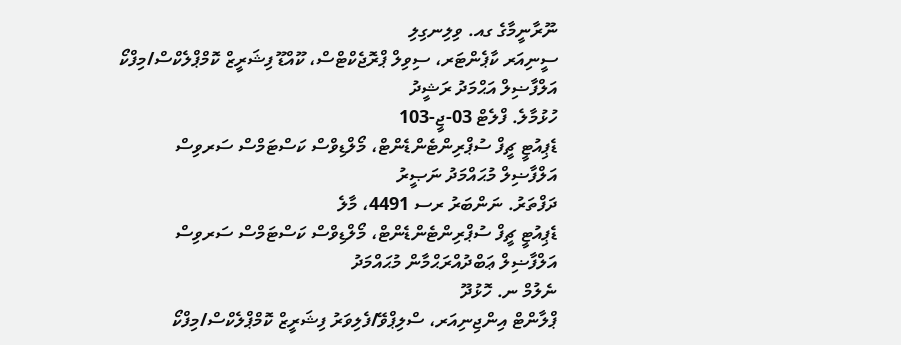ނޫރާނީމާގެ ގއ. ވިލިނގިލި
ސީނިއަރ ކާޕެންޓަރ، ސިވިލް ޕްރޮޖެކްޓްސް، ކޫއްޑޫ ފިޝަރީޒް ކޮމްޕްލެކްސް/މިފްކޯ
އަލްފާޟިލް އަޙްމަދު ރަޝީދު
ހުޅުމާލެ. ފްލެޓް 03-ޖީ-103
ޑެޕިއުޓީ ޗީފް ސުޕްރިންޓެންޑެންޓް، މޯލްޑިވްސް ކަސްޓަމްސް ސަރވިސް
އަލްފާޟިލް މުޙައްމަދު ނަޞީރު
ދަފްތަރު. ނަންބަރު ރސ 4491، މާލެ
ޑެޕިއުޓީ ޗީފް ސުޕްރިންޓެންޑެންޓް، މޯލްޑިވްސް ކަސްޓަމްސް ސަރވިސް
އަލްފާޟިލް ޢަބްދުއްރަޙްމާން މުޙައްމަދު
ނެލުމް ނ. ހޮޅުދޫ
ޕްލާންޓް އިންޖިނިއަރ، ސްލިޕްވޭ/ފެލިވަރު ފިޝަރީޒް ކޮމްޕްލެކްސް/މިފްކޯ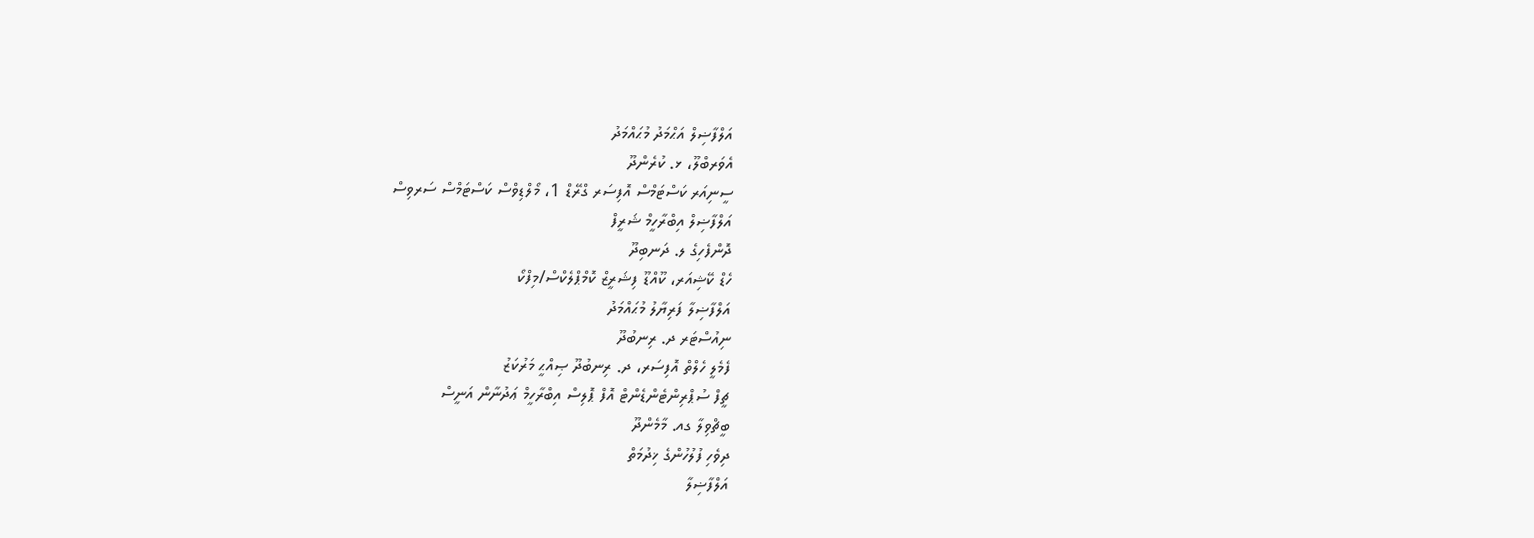އަލްފާޟިލް އަޙްމަދު މުޙައްމަދު
އެވަރބްލޫ، ޅ. ކުރެންދޫ
ސީނިއަރ ކަސްޓަމްސް އޮފިސަރ ގްރޭޑް 1، މޯލްޑިވްސް ކަސްޓަމްސް ސަރވިސް
އަލްފާޟިލް އިބްރާހީމް ޝަރީފް
ދޮންފެހިގެ ލ. ދަނބިދޫ
ހެޑް ކޭޝިއަރ، ކޫއްޑޫ ފިޝަރީޒް ކޮމްޕްލެކްސް/މިފްކޯ
އަލްފާޟިލާ ފަރިޔާލު މުޙައްމަދު
ނިއުސްޓަރ ދ. ރިނބުދޫ
ފެމެލީ ހެލްތް އޮފިސަރ، ދ. ރިނބުދޫ ޞިއްޙީ މަރުކަޒު
ޗީފް ސުޕްރިންޓެންޑެންޓް އޮފް ޕޮލިސް އިބްރާހީމް ޢަދުނާން އަނީސް
ބީޗްވިލާ ގއ. މާމެންދޫ
ދިވެހި ފުލުހުންގެ ޚިދުމަތް
އަލްފާޟިލާ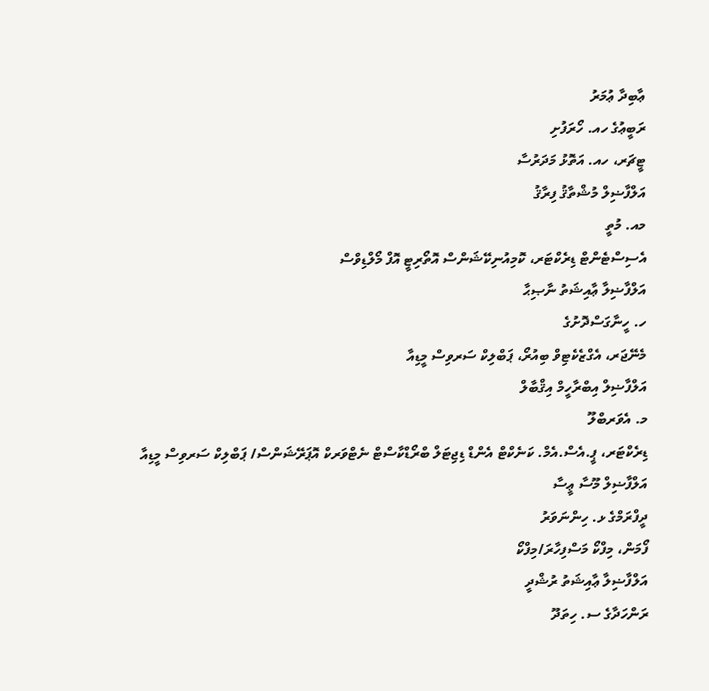ޢާބިދާ ޢުމަރު
ރަބީޢުގެ ހއ. ހޯރަފުށި
ޓީޗަރ، ހއ. އަތޮޅު މަދަރުސާ
އަލްފާޟިލް މުޝްތާޤު ފިރާޤު
މއ. މުތީ
އެސިސްޓެންޓް ޑިރެކްޓަރ، ކޮމިއުނިކޭޝަންސް އޮތޯރިޓީ އޮފް މޯލްޑިވްސް
އަލްފާޟިލާ ޢާއިޝަތު ނާޞިޙާ
ހ. ހީނާގަސްދޮށުގެ
މެނޭޖަރ، އެގްޒެކެޓިވް ބިއުރޯ، ޕަބްލިކް ސަރވިސް މީޑިއާ
އަލްފާޟިލް އިބްރާހީމް އިޤްބާލް
މ. އެވަރބްލޫ
ޑިރެކްޓަރ، ޕީ.އެސް.އެމް. ކަނެކްޓް އެންޑް ޑިޖިޓަލް ބްރޯޑްކާސްޓް ނެޓްވަރކް އޮޕަރޭޝަންސް/ ޕަބްލިކް ސަރވިސް މީޑިއާ
އަލްފާޟިލް މޫސާ ޢީސާ
ދީފްރަމްގެ ޅ. ހިންނަވަރު
ފޯމަން، މިފްކޯ މަސްފިހާރަ/މިފްކޯ
އަލްފާޟިލާ ޢާއިޝަތު ރުޝްދީ
ރަންހަދާގެ ސ. ހިތަދޫ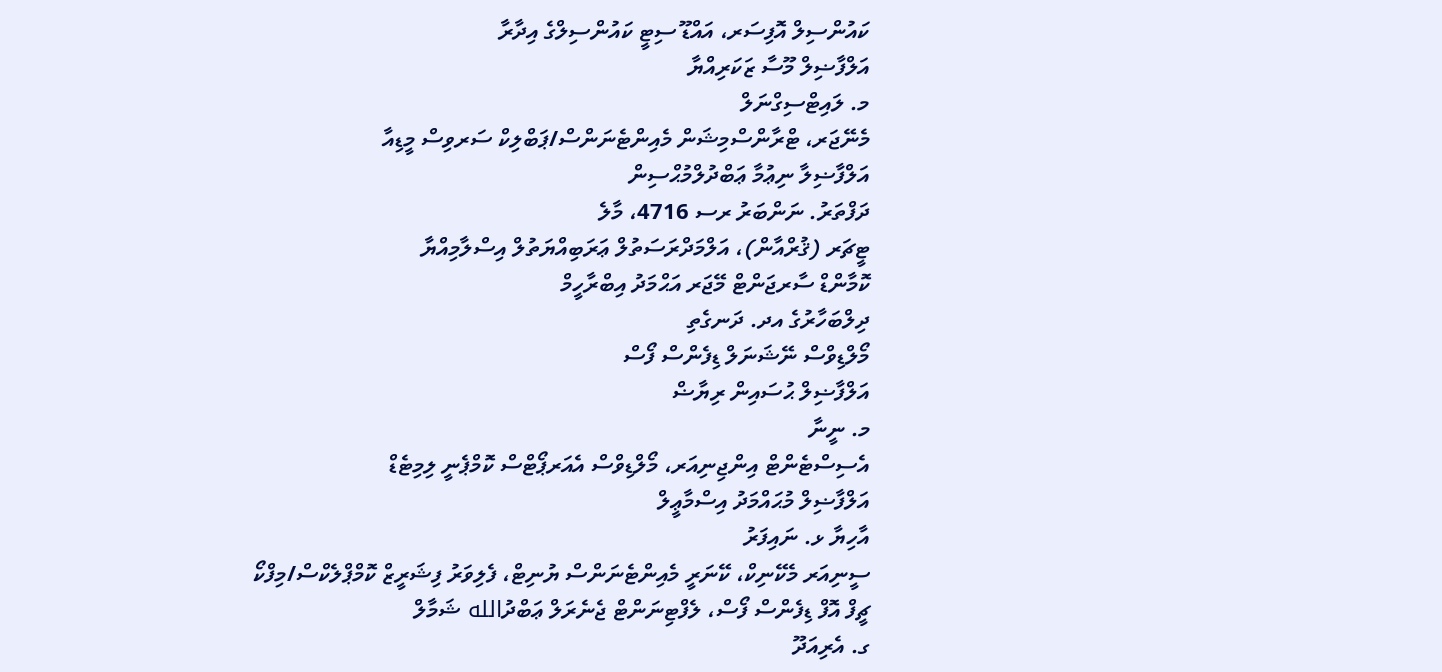ކައުންސިލް އޮފިސަރ، އައްޑޫ ސިޓީ ކައުންސިލްގެ އިދާރާ
އަލްފާޟިލް މޫސާ ޒަކަރިއްޔާ
މ. ލައިޓްސިގްނަލް
މެނޭޖަރ، ޓްރާންސްމިޝަން މެއިންޓެނަންސް/ޕަބްލިކް ސަރވިސް މީޑިއާ
އަލްފާޟިލާ ނިޢުމާ ޢަބްދުލްމުޙްސިން
ދަފްތަރު. ނަންބަރު ރސ 4716، މާލެ
ޓީޗަރ (ޤުރްއާން)، އަލްމަދްރަސަތުލް ޢަރަބިއްޔަތުލް އިސްލާމިއްޔާ
ކޮމާންޑް ސާރޖަންޓް މޭޖަރ އަޙްމަދު އިބްރާހީމް
ދިލްބަހާރުގެ އދ. ދަނގެތި
މޯލްޑިވްސް ނޭޝަނަލް ޑިފެންސް ފޯސް
އަލްފާޟިލް ޙުސައިން ރިޔާޟް
މ. ނީނާ
އެސިސްޓެންޓް އިންޖިނިއަރ، މޯލްޑިވްސް އެއަރޕޯޓްސް ކޮމްޕެނީ ލިމިޓެޑް
އަލްފާޟިލް މުޙައްމަދު އިސްމާޢީލް
އާހިޔާ ޅ. ނައިފަރު
ސީނިއަރ މެކޭނިކް، ކޭނަރީ މެއިންޓެނަންސް ޔުނިޓް، ފެލިވަރު ފިޝަރީޒް ކޮމްޕްލެކްސް/މިފްކޯ
ޗީފް އޮފް ޑިފެންސް ފޯސް، ލެފްޓިނަންޓް ޖެނެރަލް ޢަބްދުالله ޝަމާލް
ގ. އެރިއަދޫ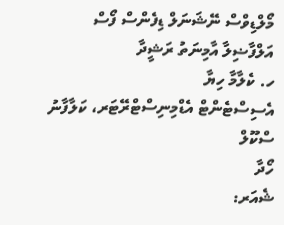މޯލްޑިވްސް ނޭޝަނަލް ޑިފެންސް ފޯސް
އަލްފާޟިލާ އާމިނަތު ރަޝީދާ
ހ. ކެލާމާ ހިޔާ
އެސިސްޓެންޓް އެޑްމިނިސްޓްރޭޓަރ، ކަލާފާނު ސްކޫލް
ހޯދާ
ޝެއަރ: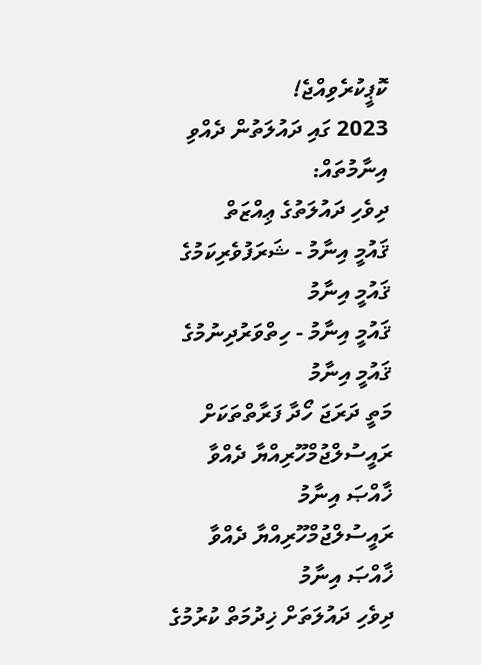ކޮޕީކުރެވިއްޖެ!
2023 ގައި ދައުލަތުން ދެއްވި އިނާމުތައް:
ދިވެހި ދައުލަތުގެ ޢިއްޒަތް
ޤައުމީ އިނާމު - ޝަރަފުވެރިކަމުގެ ޤައުމީ އިނާމު
ޤައުމީ އިނާމު - ހިތްވަރުދިނުމުގެ ޤައުމީ އިނާމު
މަތީ ދަރަޖަ ހޯދާ ފަރާތްތަކަށް ރައީސުލްޖުމްހޫރިއްޔާ ދެއްވާ ޚާއްޞަ އިނާމު
ރައީސުލްޖުމްހޫރިއްޔާ ދެއްވާ ޚާއްޞަ އިނާމު
ދިވެހި ދައުލަތަށް ޚިދުމަތް ކުރުމުގެ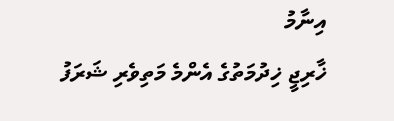އިނާމު
ޚާރިޖީ ޚިދުމަތުގެ އެންމެ މަތިވެރި ޝަރަފު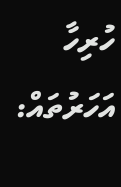ހުރިހާ އަހަރުތައް: